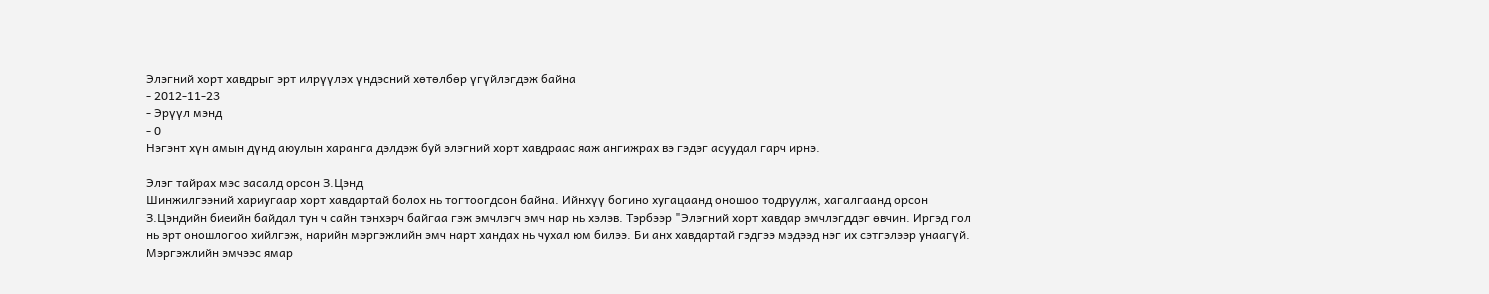Элэгний хорт хавдрыг эрт илрүүлэх үндэсний хөтөлбөр үгүйлэгдэж байна
- 2012-11-23
- Эрүүл мэнд
- 0
Нэгэнт хүн амын дүнд аюулын харанга дэлдэж буй элэгний хорт хавдраас яаж ангижрах вэ гэдэг асуудал гарч ирнэ.

Элэг тайрах мэс засалд орсон З.Цэнд
Шинжилгээний хариугаар хорт хавдартай болох нь тогтоогдсон байна. Ийнхүү богино хугацаанд оношоо тодруулж, хагалгаанд орсон З.Цэндийн биеийн байдал тун ч сайн тэнхэрч байгаа гэж эмчлэгч эмч нар нь хэлэв. Тэрбээр "Элэгний хорт хавдар эмчлэгддэг өвчин. Иргэд гол нь эрт оношлогоо хийлгэж, нарийн мэргэжлийн эмч нарт хандах нь чухал юм билээ. Би анх хавдартай гэдгээ мэдээд нэг их сэтгэлээр унаагүй.
Мэргэжлийн эмчээс ямар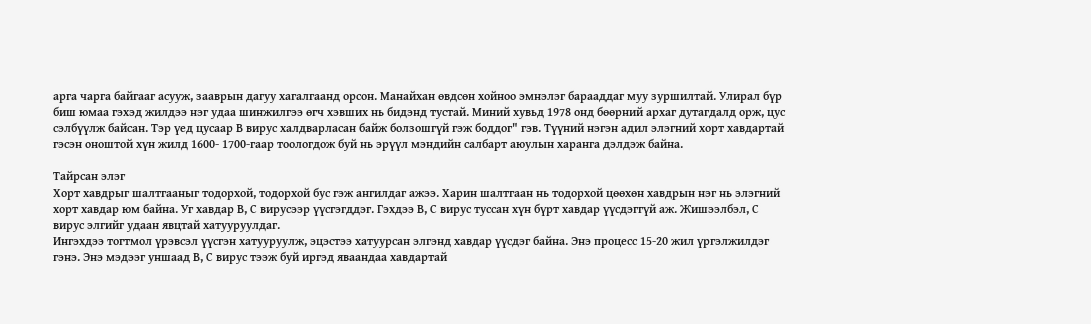арга чарга байгааг асууж, зааврын дагуу хагалгаанд орсон. Манайхан өвдсөн хойноо эмнэлэг барааддаг муу зуршилтай. Улирал бүр биш юмаа гэхэд жилдээ нэг удаа шинжилгээ өгч хэвших нь бидэнд тустай. Миний хувьд 1978 онд бөөрний архаг дутагдалд орж, цус сэлбүүлж байсан. Тэр үед цусаар В вирус халдварласан байж болзошгүй гэж боддог" гэв. Түүний нэгэн адил элэгний хорт хавдартай гэсэн оноштой хүн жилд 1600- 1700-гаар тоологдож буй нь эрүүл мэндийн салбарт аюулын харанга дэлдэж байна.

Тайрсан элэг
Хорт хавдрыг шалтгааныг тодорхой, тодорхой бус гэж ангилдаг ажээ. Харин шалтгаан нь тодорхой цөөхөн хавдрын нэг нь элэгний хорт хавдар юм байна. Уг хавдар В, С вирусээр үүсгэгддэг. Гэхдээ В, С вирус туссан хүн бүрт хавдар үүсдэггүй аж. Жишээлбэл, С вирус элгийг удаан явцтай хатууруулдаг.
Ингэхдээ тогтмол үрэвсэл үүсгэн хатууруулж, эцэстээ хатуурсан элгэнд хавдар үүсдэг байна. Энэ процесс 15-20 жил үргэлжилдэг гэнэ. Энэ мэдээг уншаад В, С вирус тээж буй иргэд яваандаа хавдартай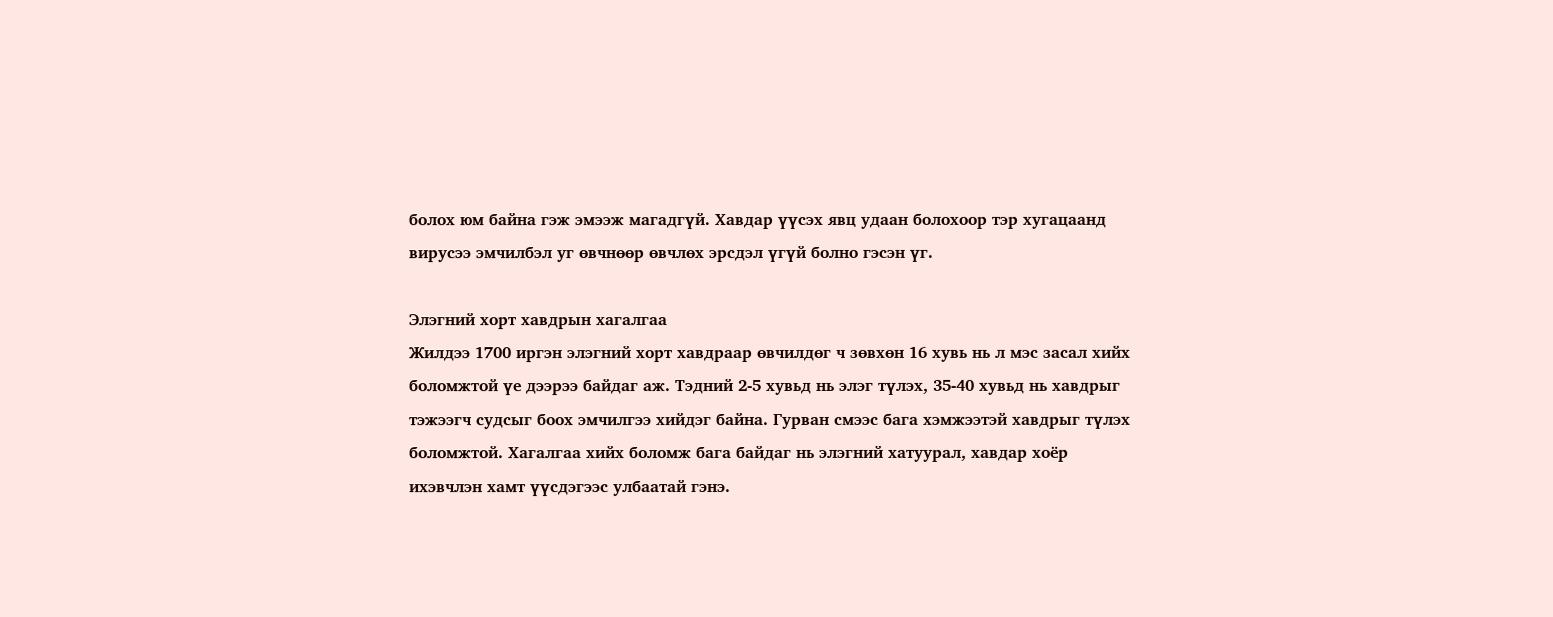болох юм байна гэж эмээж магадгүй. Хавдар үүсэх явц удаан болохоор тэр хугацаанд вирусээ эмчилбэл уг өвчнөөр өвчлөх эрсдэл үгүй болно гэсэн үг.

Элэгний хорт хавдрын хагалгаа
Жилдээ 1700 иргэн элэгний хорт хавдраар өвчилдөг ч зөвхөн 16 хувь нь л мэс засал хийх боломжтой үе дээрээ байдаг аж. Тэдний 2-5 хувьд нь элэг түлэх, 35-40 хувьд нь хавдрыг тэжээгч судсыг боох эмчилгээ хийдэг байна. Гурван смээс бага хэмжээтэй хавдрыг түлэх боломжтой. Хагалгаа хийх боломж бага байдаг нь элэгний хатуурал, хавдар хоёр ихэвчлэн хамт үүсдэгээс улбаатай гэнэ.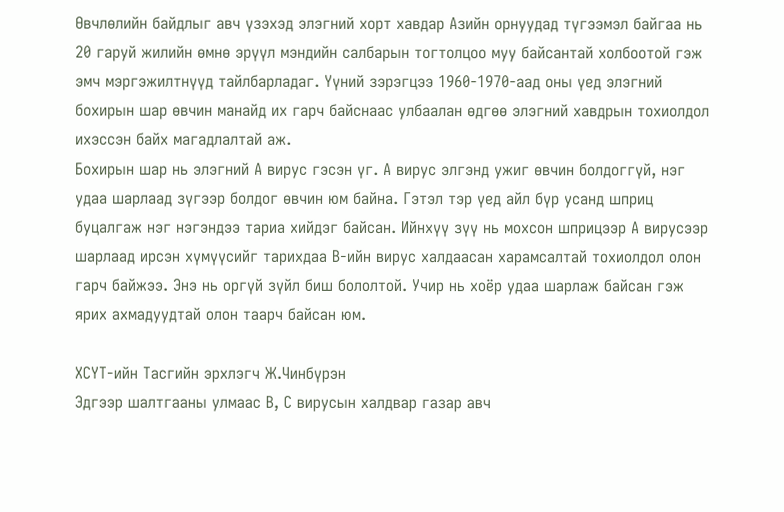Өвчлөлийн байдлыг авч үзэхэд элэгний хорт хавдар Азийн орнуудад түгээмэл байгаа нь 20 гаруй жилийн өмнө эрүүл мэндийн салбарын тогтолцоо муу байсантай холбоотой гэж эмч мэргэжилтнүүд тайлбарладаг. Үүний зэрэгцээ 1960-1970-аад оны үед элэгний бохирын шар өвчин манайд их гарч байснаас улбаалан өдгөө элэгний хавдрын тохиолдол ихэссэн байх магадлалтай аж.
Бохирын шар нь элэгний А вирус гэсэн үг. А вирус элгэнд ужиг өвчин болдоггүй, нэг удаа шарлаад зүгээр болдог өвчин юм байна. Гэтэл тэр үед айл бүр усанд шприц буцалгаж нэг нэгэндээ тариа хийдэг байсан. Ийнхүү зүү нь мохсон шприцээр А вирусээр шарлаад ирсэн хүмүүсийг тарихдаа В-ийн вирус халдаасан харамсалтай тохиолдол олон гарч байжээ. Энэ нь оргүй зүйл биш бололтой. Учир нь хоёр удаа шарлаж байсан гэж ярих ахмадуудтай олон таарч байсан юм.

ХСҮТ-ийн Тасгийн эрхлэгч Ж.Чинбүрэн
Эдгээр шалтгааны улмаас В, С вирусын халдвар газар авч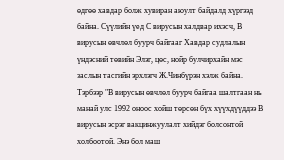өдгөө хавдар болж хувиран аюулт байдалд хүргээд байна. Сүүлийн үед С вирусын халдвар ихэсч, В вирусын өвчлөл буурч байгааг Хавдар судлалын үндэсний төвийн Элэг, цөс, нойр булчирхайн мэс заслын тасгийн эрхлэгч Ж.Чинбүрэн хэлж байна. Тэрбээр "В вирусын өвчлөл буурч байгаа шалтгаан нь манай улс 1992 оноос хойш төрсөн бүх хүүхдүүддээ В вирусын эсрэг вакцинжуулалт хийдэг болсонтой холбоотой. Энэ бол маш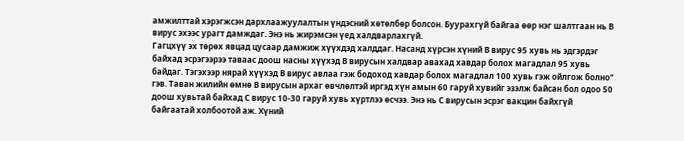амжилттай хэрэгжсэн дархлаажуулалтын үндэсний хөтөлбөр болсон. Буурахгүй байгаа өөр нэг шалтгаан нь В вирус эхээс урагт дамждаг. Энэ нь жирэмсэн үед халдварлахгүй.
Гагцхүү эх төрөх явцад цусаар дамжиж хүүхдэд халддаг. Насанд хүрсэн хүний В вирус 95 хувь нь эдгэрдэг байхад эсрэгээрээ таваас доош насны хүүхэд В вирусын халдвар авахад хавдар болох магадлал 95 хувь байдаг. Тэгэхээр нярай хүүхэд В вирус авлаа гэж бодоход хавдар болох магадлал 100 хувь гэж ойлгож болно" гэв. Таван жилийн өмнө В вирусын архаг өвчлөлтэй иргэд хүн амын 60 гаруй хувийг эзэлж байсан бол одоо 50 доош хувьтай байхад С вирус 10-30 гаруй хувь хүртлээ өсчээ. Энэ нь С вирусын эсрэг вакцин байхгүй байгаатай холбоотой аж. Хүний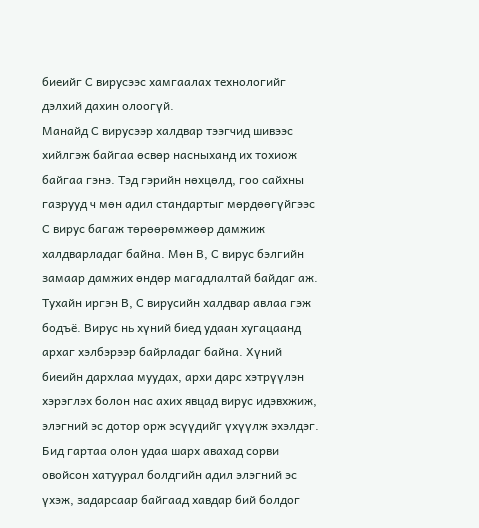биеийг С вирусээс хамгаалах технологийг дэлхий дахин олоогүй.
Манайд С вирусээр халдвар тээгчид шивээс хийлгэж байгаа өсвөр насныханд их тохиож байгаа гэнэ. Тэд гэрийн нөхцөлд, гоо сайхны газрууд ч мөн адил стандартыг мөрдөөгүйгээс С вирус багаж төрөөрөмжөөр дамжиж халдварладаг байна. Мөн В, С вирус бэлгийн замаар дамжих өндөр магадлалтай байдаг аж. Тухайн иргэн В, С вирусийн халдвар авлаа гэж бодъё. Вирус нь хүний биед удаан хугацаанд архаг хэлбэрээр байрладаг байна. Хүний биеийн дархлаа муудах, архи дарс хэтрүүлэн хэрэглэх болон нас ахих явцад вирус идэвхжиж, элэгний эс дотор орж эсүүдийг үхүүлж эхэлдэг. Бид гартаа олон удаа шарх авахад сорви овойсон хатуурал болдгийн адил элэгний эс үхэж, задарсаар байгаад хавдар бий болдог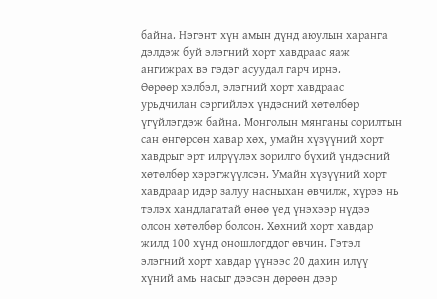байна. Нэгэнт хүн амын дүнд аюулын харанга дэлдэж буй элэгний хорт хавдраас яаж ангижрах вэ гэдэг асуудал гарч ирнэ.
Өөрөөр хэлбэл, элэгний хорт хавдраас урьдчилан сэргийлэх үндэсний хөтөлбөр үгүйлэгдэж байна. Монголын мянганы сорилтын сан өнгөрсөн хавар хөх, умайн хүзүүний хорт хавдрыг эрт илрүүлэх зорилго бүхий үндэсний хөтөлбөр хэрэгжүүлсэн. Умайн хүзүүний хорт хавдраар идэр залуу насныхан өвчилж, хүрээ нь тэлэх хандлагатай өнөө үед үнэхээр нүдээ олсон хөтөлбөр болсон. Хөхний хорт хавдар жилд 100 хүнд оношлогддог өвчин. Гэтэл элэгний хорт хавдар үүнээс 20 дахин илүү хүний амь насыг дээсэн дөрөөн дээр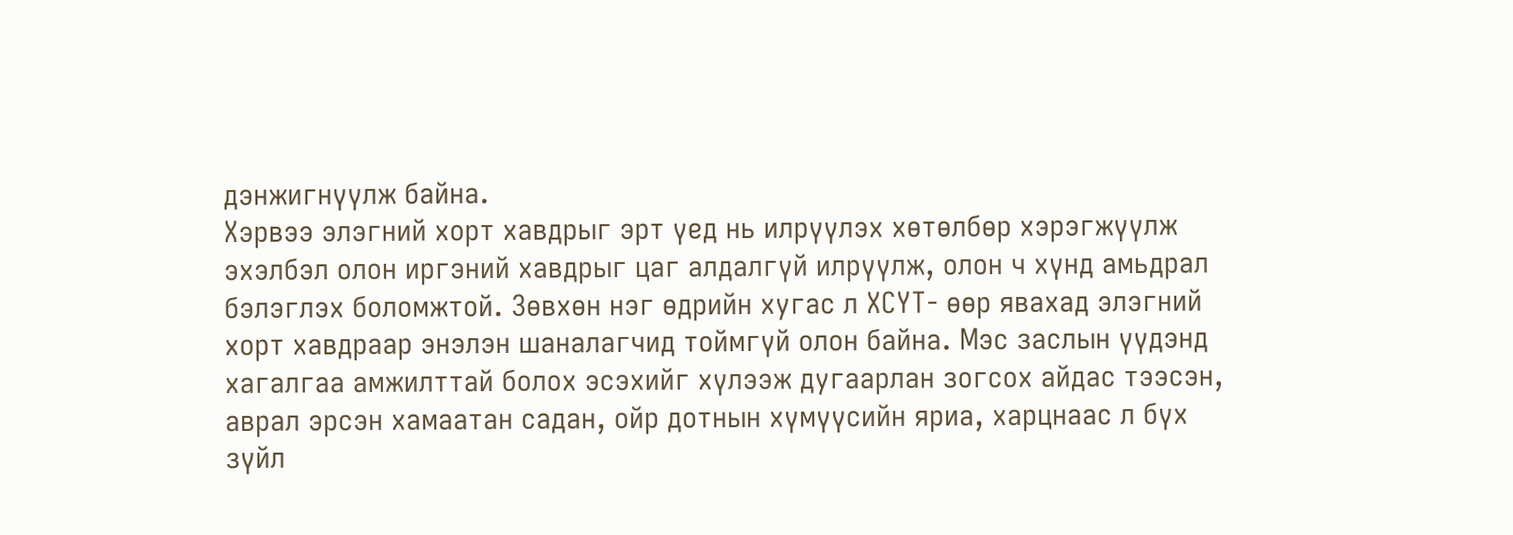дэнжигнүүлж байна.
Хэрвээ элэгний хорт хавдрыг эрт үед нь илрүүлэх хөтөлбөр хэрэгжүүлж эхэлбэл олон иргэний хавдрыг цаг алдалгүй илрүүлж, олон ч хүнд амьдрал бэлэглэх боломжтой. Зөвхөн нэг өдрийн хугас л ХСҮТ- өөр явахад элэгний хорт хавдраар энэлэн шаналагчид тоймгүй олон байна. Мэс заслын үүдэнд хагалгаа амжилттай болох эсэхийг хүлээж дугаарлан зогсох айдас тээсэн, аврал эрсэн хамаатан садан, ойр дотнын хүмүүсийн яриа, харцнаас л бүх зүйл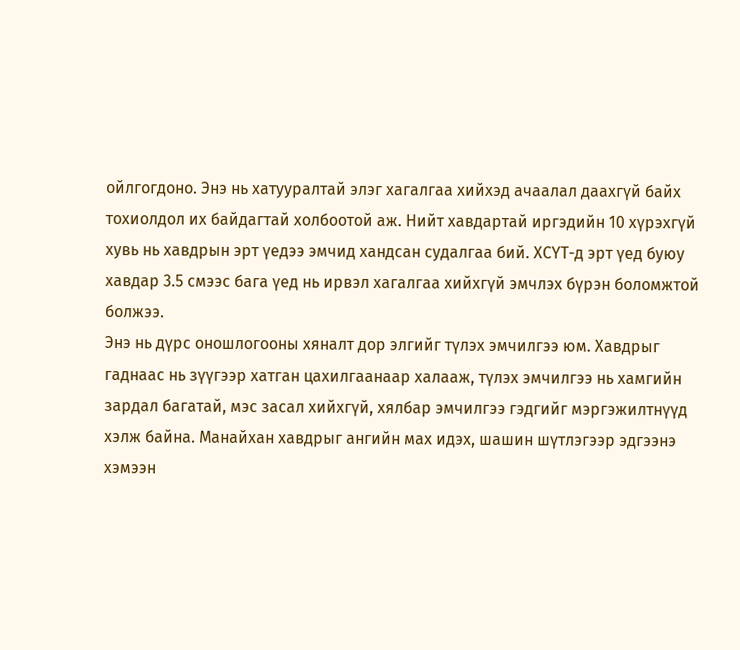ойлгогдоно. Энэ нь хатууралтай элэг хагалгаа хийхэд ачаалал даахгүй байх тохиолдол их байдагтай холбоотой аж. Нийт хавдартай иргэдийн 10 хүрэхгүй хувь нь хавдрын эрт үедээ эмчид хандсан судалгаа бий. ХСҮТ-д эрт үед буюу хавдар 3.5 смээс бага үед нь ирвэл хагалгаа хийхгүй эмчлэх бүрэн боломжтой болжээ.
Энэ нь дүрс оношлогооны хяналт дор элгийг түлэх эмчилгээ юм. Хавдрыг гаднаас нь зүүгээр хатган цахилгаанаар халааж, түлэх эмчилгээ нь хамгийн зардал багатай, мэс засал хийхгүй, хялбар эмчилгээ гэдгийг мэргэжилтнүүд хэлж байна. Манайхан хавдрыг ангийн мах идэх, шашин шүтлэгээр эдгээнэ хэмээн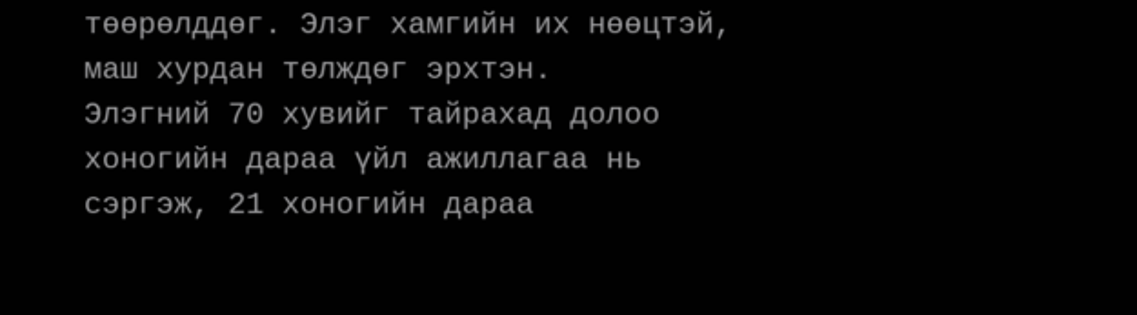төөрөлддөг. Элэг хамгийн их нөөцтэй, маш хурдан төлждөг эрхтэн.
Элэгний 70 хувийг тайрахад долоо хоногийн дараа үйл ажиллагаа нь сэргэж, 21 хоногийн дараа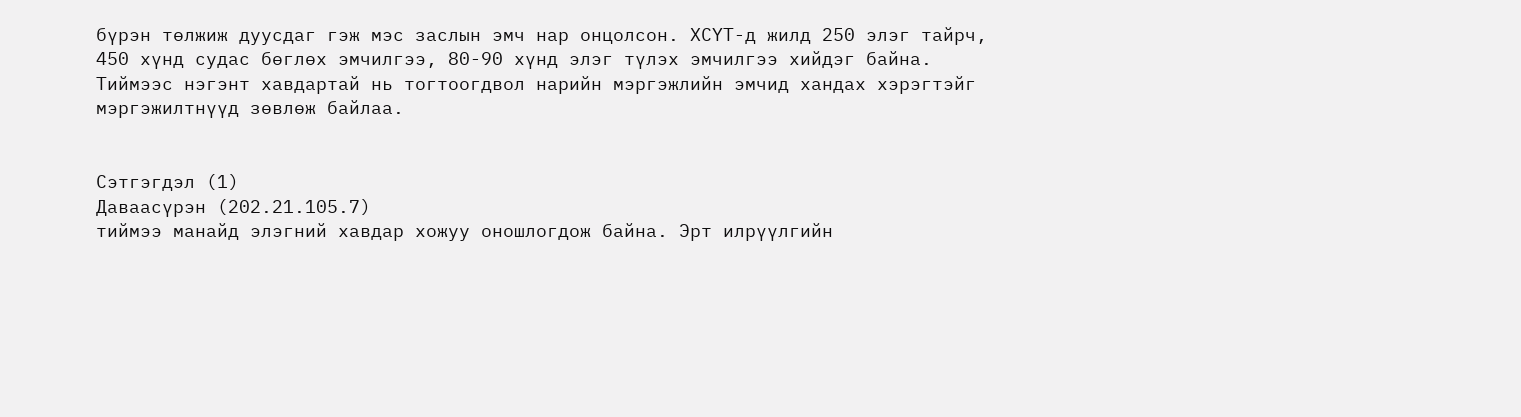бүрэн төлжиж дуусдаг гэж мэс заслын эмч нар онцолсон. ХСҮТ-д жилд 250 элэг тайрч, 450 хүнд судас бөглөх эмчилгээ, 80-90 хүнд элэг түлэх эмчилгээ хийдэг байна. Тиймээс нэгэнт хавдартай нь тогтоогдвол нарийн мэргэжлийн эмчид хандах хэрэгтэйг мэргэжилтнүүд зөвлөж байлаа.


Сэтгэгдэл (1)
Даваасүрэн (202.21.105.7)
тиймээ манайд элэгний хавдар хожуу оношлогдож байна. Эрт илрүүлгийн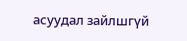асуудал зайлшгүй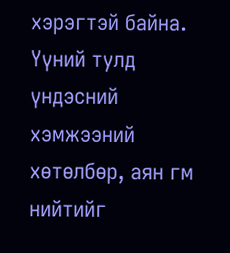хэрэгтэй байна. Үүний тулд үндэсний хэмжээний хөтөлбөр, аян гм нийтийг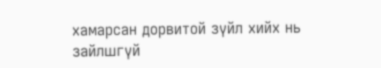хамарсан дорвитой зүйл хийх нь зайлшгүй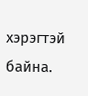хэрэгтэй байна.